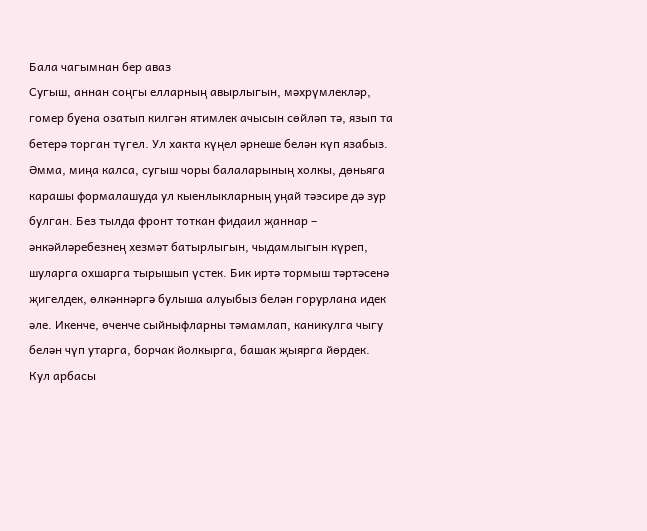Бала чагымнан бер аваз
Сугыш, аннан соңгы елларның авырлыгын, мәхрүмлекләр, гомер буена озатып килгән ятимлек ачысын сөйләп тә, язып та бетерә торган түгел. Ул хакта күңел әрнеше белән күп язабыз. Әмма, миңа калса, сугыш чоры балаларының холкы, дөньяга карашы формалашуда ул кыенлыкларның уңай тәэсире дә зур булган. Без тылда фронт тоткан фидаил җаннар – әнкәйләребезнең хезмәт батырлыгын, чыдамлыгын күреп, шуларга охшарга тырышып үстек. Бик иртә тормыш тәртәсенә җигелдек, өлкәннәргә булыша алуыбыз белән горурлана идек әле. Икенче, өченче сыйныфларны тәмамлап, каникулга чыгу белән чүп утарга, борчак йолкырга, башак җыярга йөрдек. Кул арбасы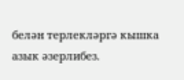белән терлекләргә кышка азык әзерлибез.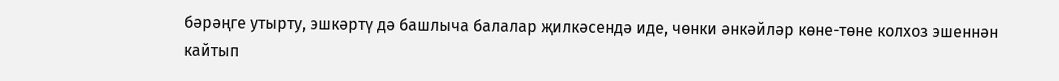бәрәңге утырту, эшкәртү дә башлыча балалар җилкәсендә иде, чөнки әнкәйләр көне-төне колхоз эшеннән кайтып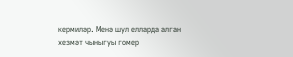кермиләр. Менә шул елларда алган хезмәт чыныгуы гомер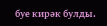буе кирәк булды.